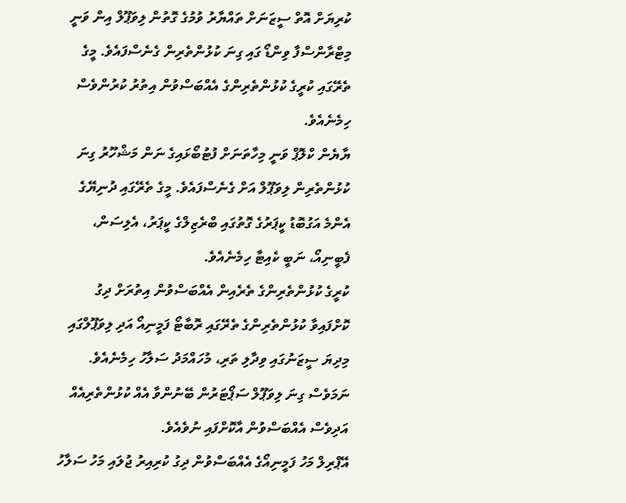ކުރިޔަށް އޮތް ސީޒަނަށް ތައްޔާރު ވުމުގެ ގޮތުން ލިވަޕޫލް އިން ވަނީ މިޓްރާންސްފާ ވިންޑޯ ގައި ގިނަ ކުޅުންތެރިން ގެނެސްފައެވެ. މީގެ ތެރޭގައި ކުރީގެ ކުޅުންތެރިންގެ އެއްބަސްވުން އިތުރު ކުރުންވެސް ހިމެނެއެވެ.
ޔާޔެން ކްލޮޕް ވަނީ މިހާތަނަށް ފުޓުބޯޅައިގެ ނަން މަޝްހޫރު ގިނަ ކުޅުންތެރިން ލިވަޕޫލް އަށް ގެނެސްފައެވެ. މީގެ ތެރޭގައި ދުނިޔޭގެ އެންމެ އަގުބޮޑު ކީޕަރުގެ ގޮތުގައި ބްރެޒިލްގެ ކީޕަރު، އެލިސަން، ފެބީނިއޯ، ނަބީ ކެއިޓާ ހިމެނެއެވެ.
ކުރީގެ ކުޅުންތެރިންގެ ތެރެއިން އެއްބަސްވުން އިތުރަށް ދިގު ކޮށްފައިވާ ކުޅުންތެރިންގެ ތެރޭގައި ރޮބާޓޯ ފަމީނިއޯ އަދި ލިވަޕޫލްގައި މިދިޔަ ސީޒަނުގައި ވިދާލި ތަރި، މުހައްމަދު ސަލާހު ހިމެނެއެވެ. ނަމަވެސް ގިނަ ލިވަޕޫލް ސަޕޯޓަރުން ބޭނުންވާ އެއް ކުޅުންތެރިއެއް އަދިވެސް އެއްބަސްވުން އާކޮށްފައި ނުވެއެވެ.
އޭޕްރިލް މަހު ފަމީނިއޯގެ އެއްބަސްވުން ދިގު ކުރިއިރު ޖުލައި މަހު ސަލާހު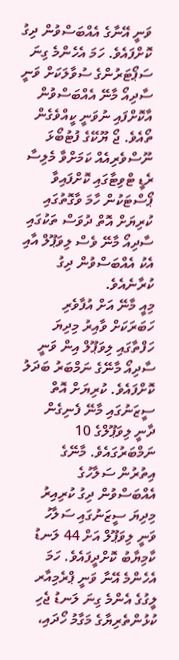ވަނީ އޭނާގެ އެއްބަސްވުން ދިގު ކޮށްފައެވެ. ހަމަ އެހެންމެ ގިނަ ސަޕޯޓަރުންގެ ސުވާލަކަށް ވަނީ ސާދިއޯ މާނޭ އެއްބަސްވުން އާކޮށްފައި ނުވަނީ ކީއްވެގެން ތޯއެވެ. ޖޯ ޔޫކޭގެ ފުޓުބޯޅަ ނޫސްވެރިއެއް ކަމަށްވާ މެލިސާ ރެޑީ ޓްވިޓާގައި ކޮށްފައިވާ ޕޯސްޓަކުން ހާމަ ވާގޮތުގައި ކުރިޔަށް އޮތް ދުވަސް ތަކުގައި ސާދިއޯ މާނޭ ވެސް ލިވަޕޫލް އާއި އެކު އެއްބަސްވުން ދިގު ކުރާނެއެވެ.
މިއީ މާނޭ އަށް އުފާވެރި ހަބަރަކަށް ވާއިރު މިދިޔަ ހަފްތާގައި ލިވަޕޫލް އިން ވަނީ ސާދިއޯ މާނޭގެ ނަމްބަރު ބަދަލު ކޮށްފައެވެ. ކުރިޔަށް އޮތް ސީޒަނުގައި މާނޭ ފެނިގެން ދާނީ ލިވަޕޫލްގެ 10 ނަމްބަރުގައެވެ. މާނޭގެ އިތުރުން ސަލާހުގެ އެއްބަސްވުން ދިގު ކުރިއިރު މިދިޔަ ސީޒަނުގައި ސަލާހު ވަނީ ލިވަޕޫލް އަށް 44 ލަނޑު ކާމިޔާބު ކޮށްދީފައެވެ. ހަމަ އެހެންމެ އޭނާ ވަނީ ޕްރެމިއާރ ލީގުގެ އެންމެ ގިނަ ލަނޑު ޖެހި ކުޅުންތެރިޔާގެ މަގާމު ހޯދައި،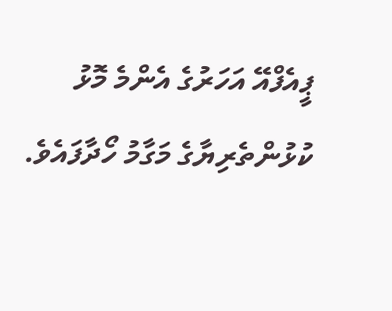ޕީއެފްއޭ އަހަރުގެ އެންމެ މޮޅު ކުޅުންތެރިޔާގެ މަގާމު ހޯދާފައެވެ.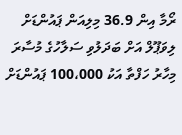ރޯމާ އިން 36.9 މިލިއަން ޕައުންޑަށް ލިވަޕޫލް އަށް ބަދަލުވި ސަލާހުގެ މުސާރަ މިހާރު ހަފްތާ އަކު 100،000 ޕައުންޑަށް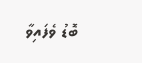ބޮޑު ވެފައިވާ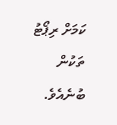ކަމަށް ރިޕޯޓު ތަކުން ބުނެއެވެ.